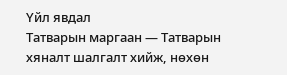Үйл явдал
Татварын маргаан — Татварын хяналт шалгалт хийж, нөхөн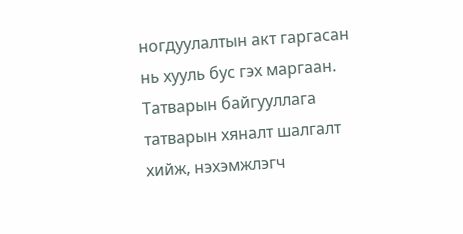ногдуулалтын акт гаргасан нь хууль бус гэх маргаан. Татварын байгууллага татварын хяналт шалгалт хийж, нэхэмжлэгч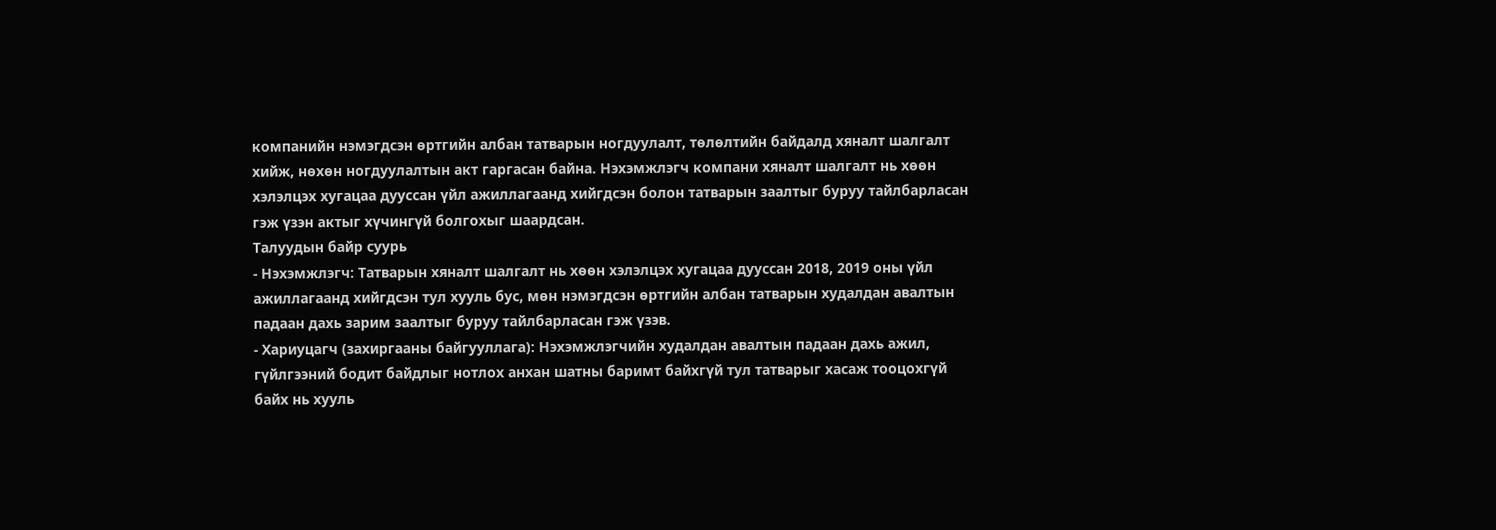компанийн нэмэгдсэн өртгийн албан татварын ногдуулалт, төлөлтийн байдалд хяналт шалгалт хийж, нөхөн ногдуулалтын акт гаргасан байна. Нэхэмжлэгч компани хяналт шалгалт нь хөөн хэлэлцэх хугацаа дууссан үйл ажиллагаанд хийгдсэн болон татварын заалтыг буруу тайлбарласан гэж үзэн актыг хүчингүй болгохыг шаардсан.
Талуудын байр суурь
- Нэхэмжлэгч: Татварын хяналт шалгалт нь хөөн хэлэлцэх хугацаа дууссан 2018, 2019 оны үйл ажиллагаанд хийгдсэн тул хууль бус, мөн нэмэгдсэн өртгийн албан татварын худалдан авалтын падаан дахь зарим заалтыг буруу тайлбарласан гэж үзэв.
- Хариуцагч (захиргааны байгууллага): Нэхэмжлэгчийн худалдан авалтын падаан дахь ажил, гүйлгээний бодит байдлыг нотлох анхан шатны баримт байхгүй тул татварыг хасаж тооцохгүй байх нь хууль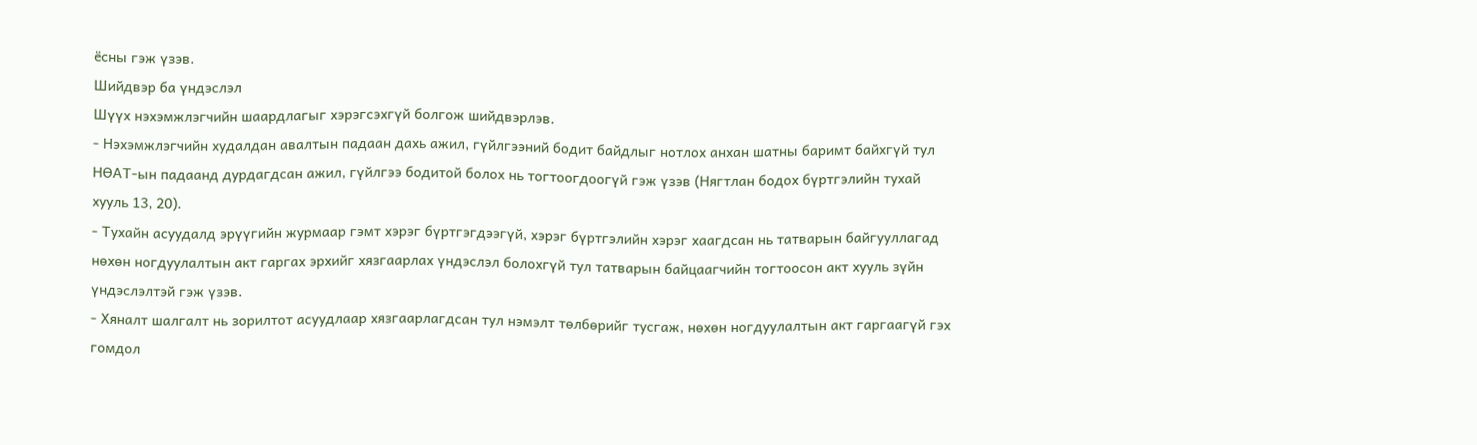ёсны гэж үзэв.
Шийдвэр ба үндэслэл
Шүүх нэхэмжлэгчийн шаардлагыг хэрэгсэхгүй болгож шийдвэрлэв.
- Нэхэмжлэгчийн худалдан авалтын падаан дахь ажил, гүйлгээний бодит байдлыг нотлох анхан шатны баримт байхгүй тул НӨАТ-ын падаанд дурдагдсан ажил, гүйлгээ бодитой болох нь тогтоогдоогүй гэж үзэв (Нягтлан бодох бүртгэлийн тухай хууль 13, 20).
- Тухайн асуудалд эрүүгийн журмаар гэмт хэрэг бүртгэгдээгүй, хэрэг бүртгэлийн хэрэг хаагдсан нь татварын байгууллагад нөхөн ногдуулалтын акт гаргах эрхийг хязгаарлах үндэслэл болохгүй тул татварын байцаагчийн тогтоосон акт хууль зүйн үндэслэлтэй гэж үзэв.
- Хяналт шалгалт нь зорилтот асуудлаар хязгаарлагдсан тул нэмэлт төлбөрийг тусгаж, нөхөн ногдуулалтын акт гаргаагүй гэх гомдол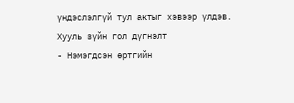үндэслэлгүй тул актыг хэвээр үлдэв.
Хууль зүйн гол дүгнэлт
- Нэмэгдсэн өртгийн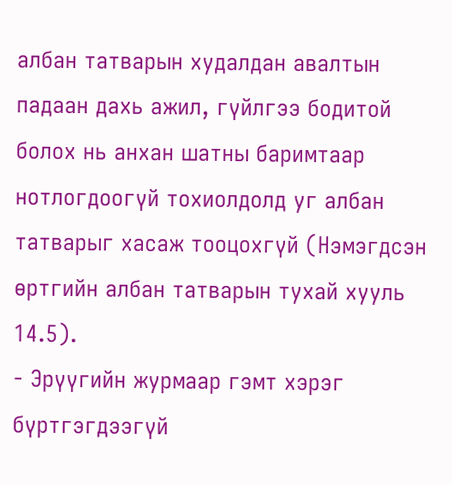албан татварын худалдан авалтын падаан дахь ажил, гүйлгээ бодитой болох нь анхан шатны баримтаар нотлогдоогүй тохиолдолд уг албан татварыг хасаж тооцохгүй (Нэмэгдсэн өртгийн албан татварын тухай хууль 14.5).
- Эрүүгийн журмаар гэмт хэрэг бүртгэгдээгүй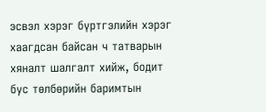эсвэл хэрэг бүртгэлийн хэрэг хаагдсан байсан ч татварын хяналт шалгалт хийж, бодит бус төлбөрийн баримтын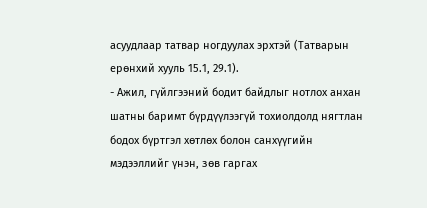асуудлаар татвар ногдуулах эрхтэй (Татварын ерөнхий хууль 15.1, 29.1).
- Ажил, гүйлгээний бодит байдлыг нотлох анхан шатны баримт бүрдүүлээгүй тохиолдолд нягтлан бодох бүртгэл хөтлөх болон санхүүгийн мэдээллийг үнэн, зөв гаргах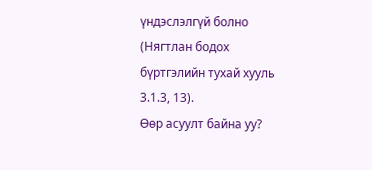үндэслэлгүй болно (Нягтлан бодох бүртгэлийн тухай хууль 3.1.3, 13).
Өөр асуулт байна уу?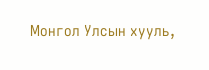Монгол Улсын хууль,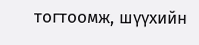тогтоомж, шүүхийн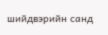шийдвэрийн санд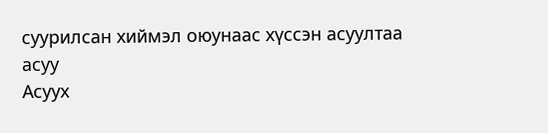суурилсан хиймэл оюунаас хүссэн асуултаа асуу
Асуух